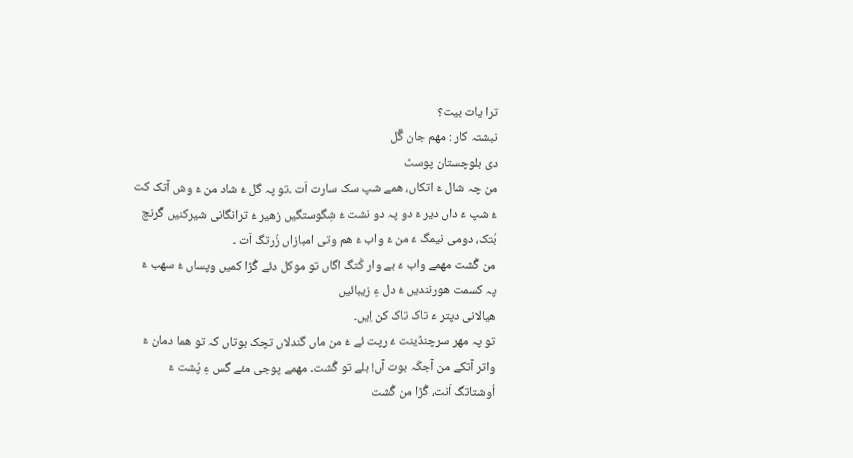ترا یات بیت؟
نبشتہ کار : مھم جان گُؔل
دی بلوچستان پوسٹ
من چہ شال ءَ اتکاں، ھمے شپ سک سارت اَت ۔تو پہ گل ءُ شاد من ءَ وش آتک کت ءُ شپ ءَ داں دیر ءَ دو پہ دو نشت ءُ شِگوستگیں زھیر ءُ ترانگانی شیرکنیں گْرنچ بُتک، دومی نیمگ ءَ من ءَ واب ءَ ھم وتی امبازاں زُرتگ اَت ۔
من گُشت مھمے واب ءَ بے وار کُتگ اگاں تو موکل دئے گُڑا کمیں وپساں ءُ سھب ءَ پہ کسمت ھورنندیں ءُ دل ءِ زیبائیں
ھیالانی دپتر ءَ تاک تاک کن اِیں۔
تو پہ مھر سرچنڈینت ءُ رپت ئے ءُ من ماں گندلاں تچک بوتاں کہ تو ھما دمان ءَ واتر آتکے من آجکّہ بوت آں! بلے تو گُشت۔ مھمے پوجی مئے گس ءِ پُشت ءَ اُوشتاتگ اَنت، گُڑا من گُشت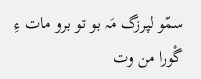سمّو لپرزگ مَہ بو تو برو مات ءِ گْورا من وت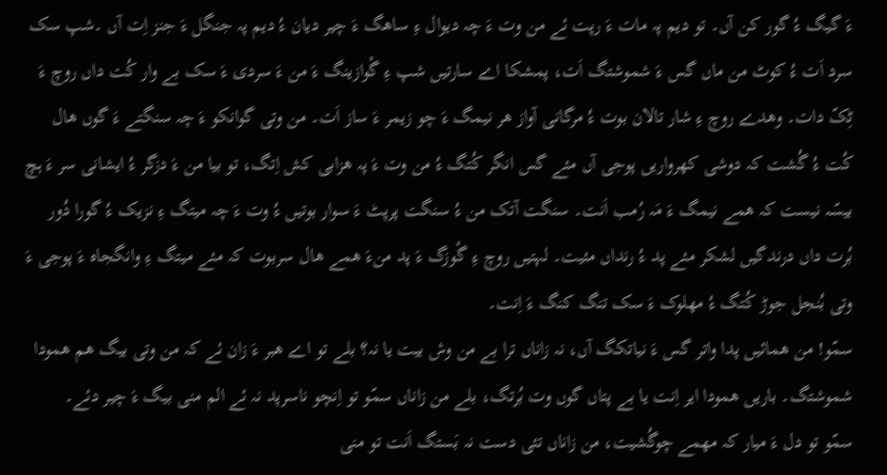ءَ گیگ ءُ گور کن آں۔ تو دیم پہ مات ءَ رپت ئے من وت ءَ چہ دیوال ءِ ساھگ ءَ چیر دیان ءُ دیم پہ جنگل ءَ جنز اِت آں ۔شپ سک سرد اَت ءُ کوٹ من ماں گس ءَ شموشتگ اَت، پمشکا اے سارتیں شپ ءِ گْوازینگ ءَ من ءَ سردی ءَ سک بے وار کُت داں روچ ءَ ٹِکّ دات۔ وھدے روچ ءِ شار تالان بوت ءُ مرگانی آواز ھر نیمگ ءَ چو زیمر ءَ ساز اَت۔ من وتی گوانکو ءَ چہ سنگتے ءَ گوں ھال کُت ءُ گُشت کہ دوشی کھرواریں پوجی آں مئے گس انگر کُتگ ءُ من وت ءَ پہ ھزابی کش اِتگ، تو بیا من ءَ دزگر ءُ ایشانی سر ءَ ہچ بیسّہ نیست کہ ھمے نیمگ ءَ مَہ رُمب اَنت۔ سنگت آتک من ءُ سنگت پرپٹ ءَ سوار بوتیں ءُ وت ءَ چہ میتگ ءِ نزیک ءُ گورا دُور بُرت داں درندگیں لشکر مئے پد ءُ رنداں مئیت۔ لہتیں روچ ءِ گْوزگ ءَ پد منءَ ھمے ھال سربوت کہ مئے میتگ ءِ وانگجاہ ءَ پوجی ءَ وتی بُنجل جوڑ کُتگ ءُ مھلوک ءَ سک تنگ کنگ ءَ اِنت۔
سمّو! من ھمائیں پدا واتر گس ءَ نیاتکگ آں، نہ زاناں ترا بے من وش بیت یا نہ؟ بلے تو اے ھبر ءَ زان ئے کہ من وتی بیگ ھم ھمودا شموشتگ۔ باریں ھمودا ایر اِنت یا بے پتاں گوں وت بُرتگ، بلے من زاناں سمّو تو اِنچو ناسرپد نہ ئے الم منی بیگ ءَ چیر دئے۔
سمّو تو دل ءَ میار کہ مھمے چوگُشیت، من زاناں تئی دست نہ بَستگ اَنت تو منی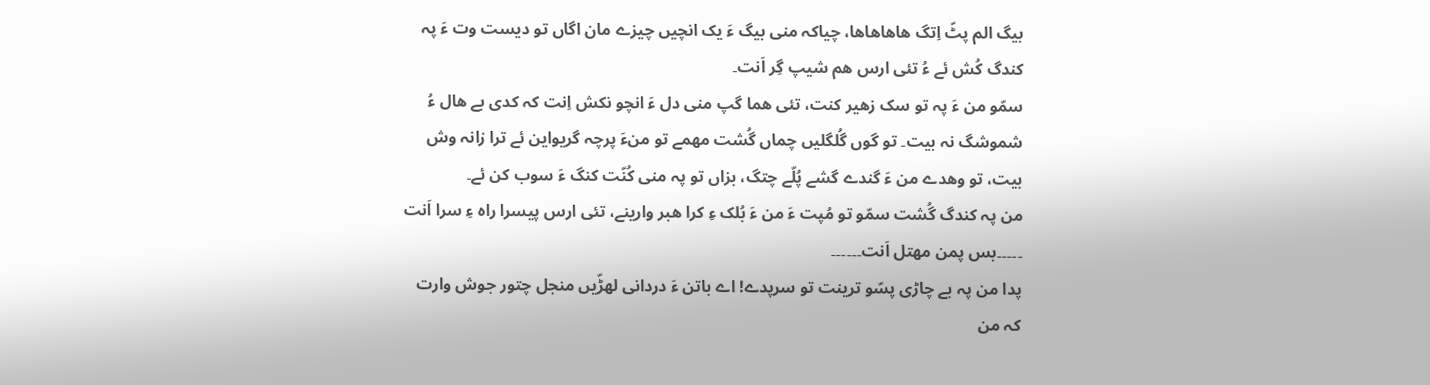بیگ الم پٹّ اِتگ ھاھاھاھا، چیاکہ منی بیگ ءَ یک انچیں چیزے مان اگاں تو دیست وت ءَ پہ کندگ کُش ئے ءُ تئی ارس ھم شیپ گِر اَنت۔
سمّو من ءَ پہ تو سک زھیر کنت، تئی ھما گپ منی دل ءَ انچو نکش اِنت کہ کدی بے ھال ءُ شموشگ نہ بیت۔ تو گوں گُلگلیں چماں گُشت مھمے تو منءَ پرچہ گریواین ئے ترا زانہ وش بیت، تو وھدے من ءَ گندے گشے پُلّے چتگ، بزاں تو پہ منی کُنّت کنگ ءَ سوب کن ئے۔
من پہ کندگ گُشت سمّو تو مُپت ءَ من ءَ بُلک ءِ کرا ھبر وارینے، تئی ارس پیسرا راہ ءِ سرا اَنت ۔۔۔۔۔بس پمن مھتل اَنت۔۔۔۔۔۔
پدا من پہ بے چاڑی پسّو ترینت تو سرپدے! اے باتن ءَ دردانی لھڑّیں منجل چتور جوش وارت کہ من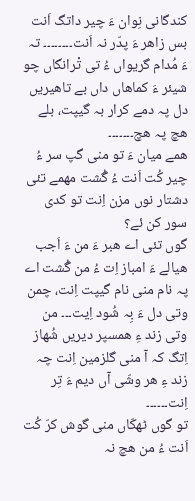کندگانی نِوان ءَ چیر داتگ اَنت بس زاھر ءَ پدّر نہ اَنت۔۔۔۔۔۔۔۔ تہ ءَ مُدام گریواں ءُ تی تْرانگاں چو شیئر ءَ کماھاں داں بے تاھیریں دل پہ دمے کرار بہ گیپت، بلے ھچ پہ ھچ۔۔۔۔۔۔۔
ھمے میان ءَ تو منی گپ سر ءُ چیر کُت اَنت ءُ گُشت مھمے تئی دشتار نوں مزن اِنت تو کدی سور کن ئے؟
گوں تئی اے ھبر ءَ من ءَ اَجب ھیالے ءَ امباز اِت ءُ من گُشت اے پہ نام منی نام گیپت اِنت، چمن وتی دل ءَ بِہ شُود اِیت۔۔۔ من وتی زند ءِ ھمسپر دیریں شُھاز اِتگ کہ آ منی گلزمین اِنت چہ زند ءِ ھر وشّی آں دیم ءَ تِر اِنت۔۔۔۔۔۔
تو گوں ٹھکّاں منی گوش کرّ کُت اَنت ءُ من ھچ نہ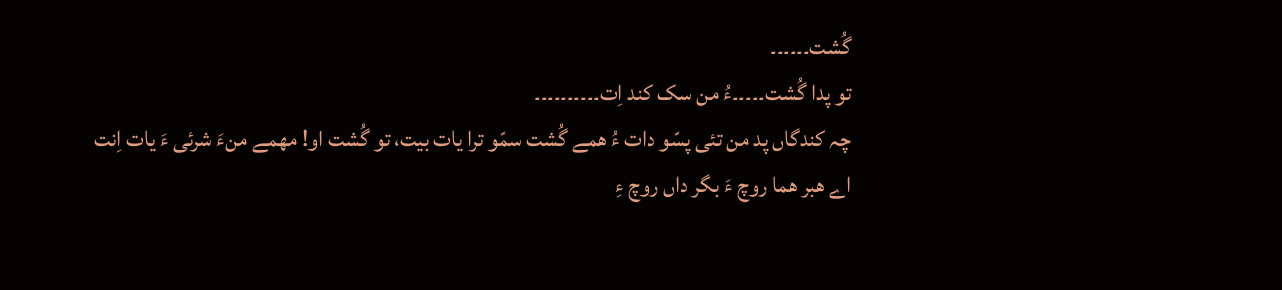گُشت۔۔۔۔۔۔
تو پدا گُشت۔۔۔۔۔ءُ من سک کند اِت۔۔۔۔۔۔۔۔۔۔
چہ کندگاں پد من تئی پسّو دات ءُ ھمے گُشت سمّو ترا یات بیت، تو گُشت او! مھمے منءَ شرئی ءَ یات اِنت
اے ھبر ھما روچ ءَ بگر داں روچ ءِ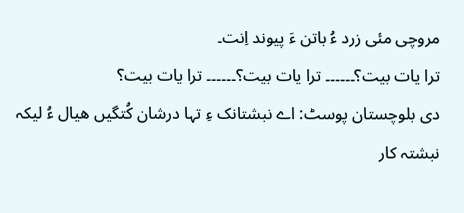مروچی مئی زرد ءُ باتن ءَ پیوند اِنت۔
ترا یات بیت؟۔۔۔۔۔۔ ترا یات بیت؟۔۔۔۔۔۔ ترا یات بیت؟
دی بلوچستان پوسٹ: اے نبشتانک ءِ تہا درشان کُتگیں ھیال ءُ لیکہ نبشتہ کار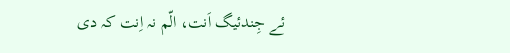ئے جِندئیگ اَنت، الّم نہ اِنت کہ دی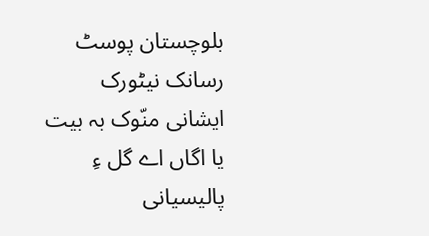بلوچستان پوسٹ رسانک نیٹورک ایشانی منّوک بہ بیت یا اگاں اے گل ءِ پالیسیانی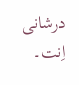درشانی اِنت۔